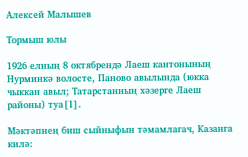Алексей Малышев

Тормыш юлы

1926 елның 8 октябрендә Лаеш кантонының Нурминкә волосте, Паново авылында (юкка чыккан авыл; Татарстанның хәзерге Лаеш районы) туа[1].

Мәктәпнең биш сыйныфын тәмамлагач, Казанга килә: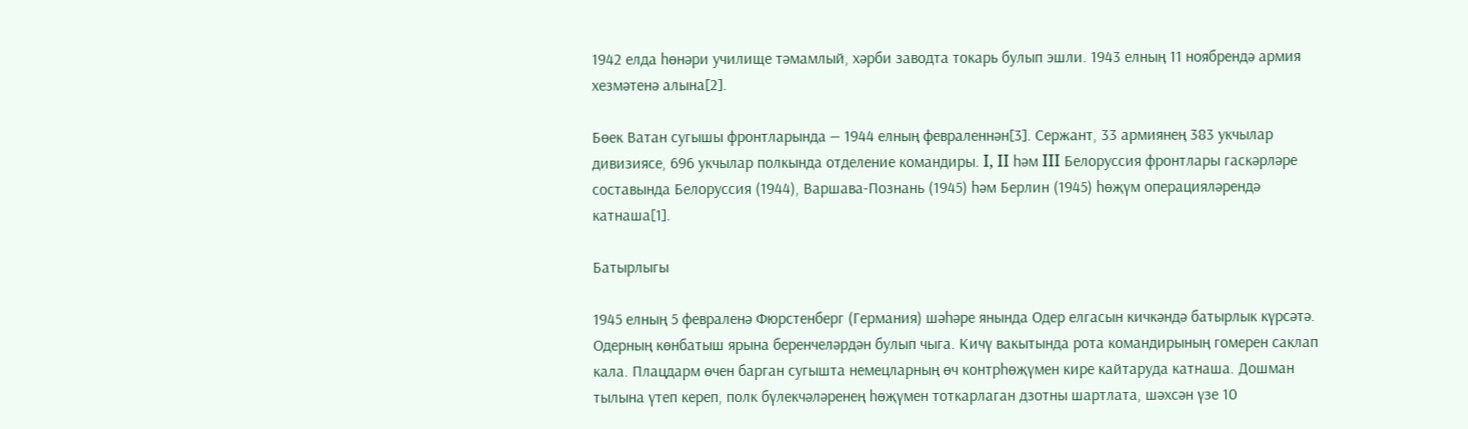1942 елда һөнәри училище тәмамлый, хәрби заводта токарь булып эшли. 1943 елның 11 ноябрендә армия хезмәтенә алына[2].

Бөек Ватан сугышы фронтларында — 1944 елның февраленнән[3]. Сержант, 33 армиянең 383 укчылар дивизиясе, 696 укчылар полкында отделение командиры. I, II һәм III Белоруссия фронтлары гаскәрләре составында Белоруссия (1944), Варшава-Познань (1945) һәм Берлин (1945) һөҗүм операцияләрендә катнаша[1].

Батырлыгы

1945 елның 5 февраленә Фюрстенберг (Германия) шәһәре янында Одер елгасын кичкәндә батырлык күрсәтә. Одерның көнбатыш ярына беренчеләрдән булып чыга. Кичү вакытында рота командирының гомерен саклап кала. Плацдарм өчен барган сугышта немецларның өч контрһөҗүмен кире кайтаруда катнаша. Дошман тылына үтеп кереп, полк бүлекчәләренең һөҗүмен тоткарлаган дзотны шартлата, шәхсән үзе 10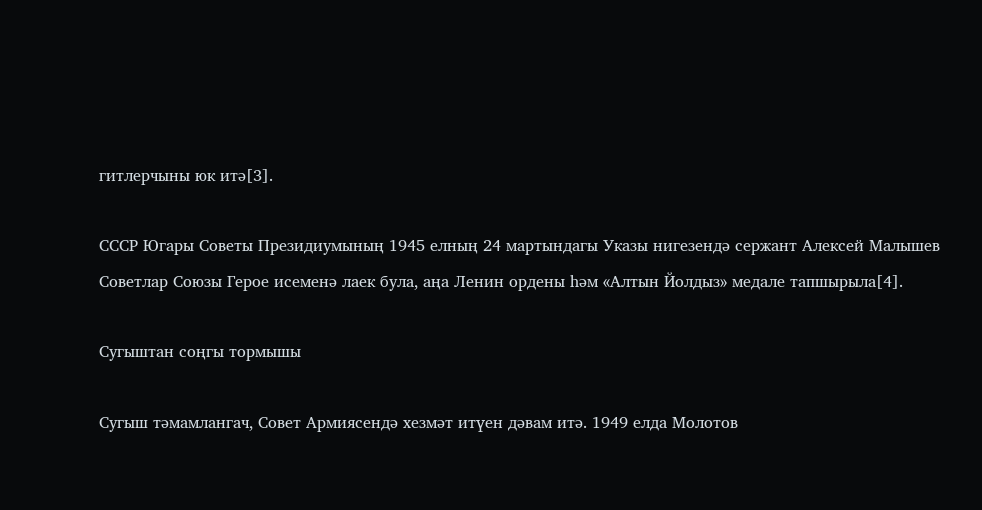гитлерчыны юк итә[3].

СССР Югары Советы Президиумының 1945 елның 24 мартындагы Указы нигезендә сержант Алексей Малышев Советлар Союзы Герое исеменә лаек була, аңа Ленин ордены һәм «Алтын Йолдыз» медале тапшырыла[4].

Сугыштан соңгы тормышы

Сугыш тәмамлангач, Совет Армиясендә хезмәт итүен дәвам итә. 1949 елда Молотов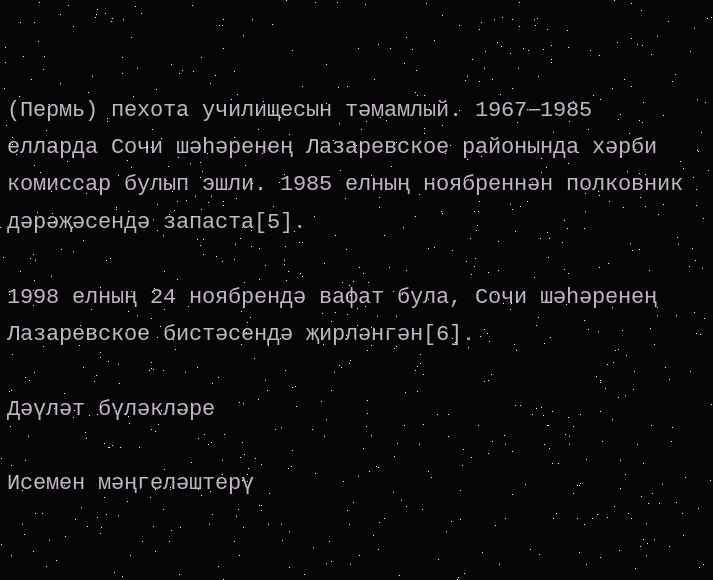(Пермь) пехота училищесын тәмамлый. 1967—1985 елларда Сочи шәһәренең Лазаревское районында хәрби комиссар булып эшли. 1985 елның ноябреннән полковник дәрәҗәсендә запаста[5].

1998 елның 24 ноябрендә вафат була, Сочи шәһәренең Лазаревское бистәсендә җирләнгән[6].

Дәүләт бүләкләре

Исемен мәңгеләштерү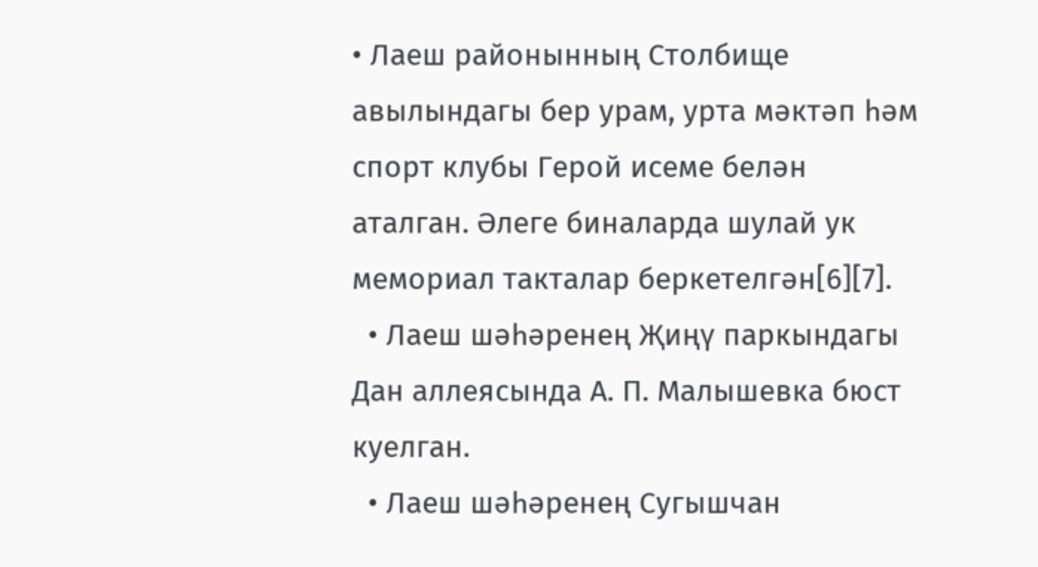• Лаеш районынның Столбище авылындагы бер урам, урта мәктәп һәм спорт клубы Герой исеме белән аталган. Әлеге биналарда шулай ук мемориал такталар беркетелгән[6][7].
  • Лаеш шәһәренең Җиңү паркындагы Дан аллеясында А. П. Малышевка бюст куелган.
  • Лаеш шәһәренең Сугышчан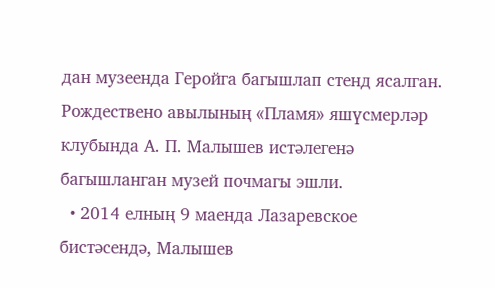дан музеенда Геройга багышлап стенд ясалган. Рождествено авылының «Пламя» яшүсмерләр клубында А. П. Малышев истәлегенә багышланган музей почмагы эшли.
  • 2014 елның 9 маенда Лазаревское бистәсендә, Малышев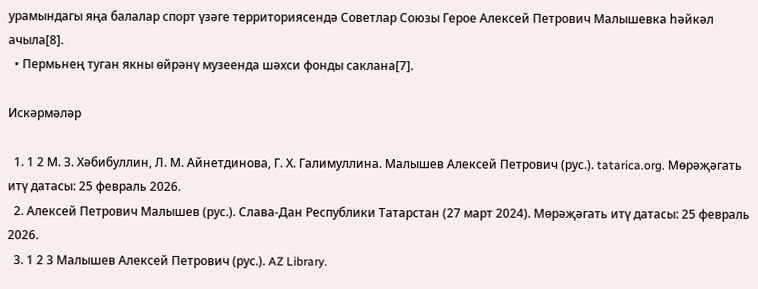урамындагы яңа балалар спорт үзәге территориясендә Советлар Союзы Герое Алексей Петрович Малышевка һәйкәл ачыла[8].
  • Пермьнең туган якны өйрәнү музеенда шәхси фонды саклана[7].

Искәрмәләр

  1. 1 2 М. З. Хәбибуллин, Л. М. Айнетдинова, Г. Х. Галимуллина. Малышев Алексей Петрович (рус.). tatarica.org. Мөрәҗәгать итү датасы: 25 февраль 2026.
  2. Алексей Петрович Малышев (рус.). Слава-Дан Республики Татарстан (27 март 2024). Мөрәҗәгать итү датасы: 25 февраль 2026.
  3. 1 2 3 Малышев Алексей Петрович (рус.). AZ Library.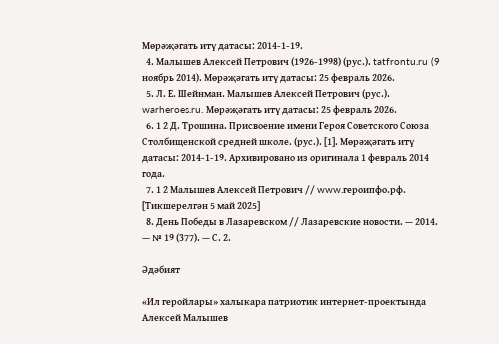Мөрәҗәгать итү датасы: 2014-1-19.
  4. Малышев Алексей Петрович (1926-1998) (рус.). tatfrontu.ru (9 ноябрь 2014). Мөрәҗәгать итү датасы: 25 февраль 2026.
  5. Л. Е. Шейнман. Малышев Алексей Петрович (рус.). warheroes.ru. Мөрәҗәгать итү датасы: 25 февраль 2026.
  6. 1 2 Д. Трошина. Присвоение имени Героя Советского Союза Столбищенской средней школе. (рус.). [1]. Мөрәҗәгать итү датасы: 2014-1-19. Архивировано из оригинала 1 февраль 2014 года.
  7. 1 2 Малышев Алексей Петрович // www.героипфо.рф.  [Тикшерелгән 5 май 2025]
  8. День Победы в Лазаревском // Лазаревские новости. — 2014. — № 19 (377). — С. 2.

Әдәбият

«Ил геройлары» халыкара патриотик интернет-проектында  Алексей Малышев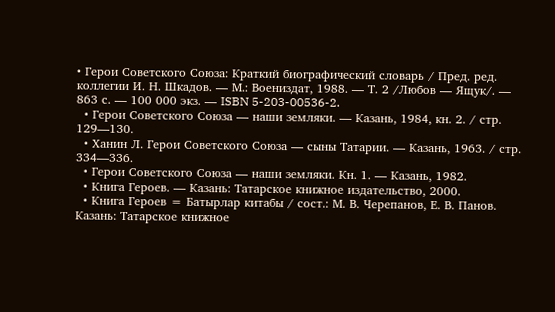• Герои Советского Союза: Краткий биографический словарь / Пред. ред. коллегии И. Н. Шкадов. — М.: Воениздат, 1988. — Т. 2 /Любов — Ящук/. — 863 с. — 100 000 экз. — ISBN 5-203-00536-2.
  • Герои Советского Союза — наши земляки. — Казань, 1984, кн. 2. / стр. 129—130.
  • Ханин Л. Герои Советского Союза — сыны Татарии. — Казань, 1963. / стр. 334—336.
  • Герои Советского Союза — наши земляки. Кн. 1. — Казань, 1982.
  • Книга Героев. — Казань: Татарское книжное издательство, 2000.
  • Книга Героев = Батырлар китабы / сост.: М. В. Черепанов, Е. В. Панов. Казань: Татарское книжное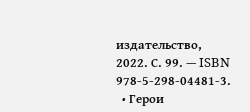издательство, 2022. С. 99. — ISBN 978-5-298-04481-3.
  • Герои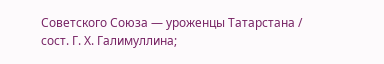Советского Союза — уроженцы Татарстана / сост. Г. Х. Галимуллина;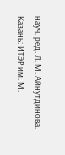науч. ред. Л. М. Айнутдинова. Казань: ИТЭР им. М.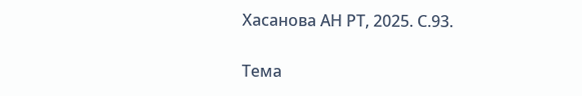Хасанова АН РТ, 2025. С.93.

Тема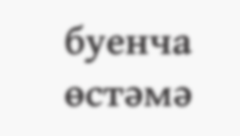буенча өстәмә